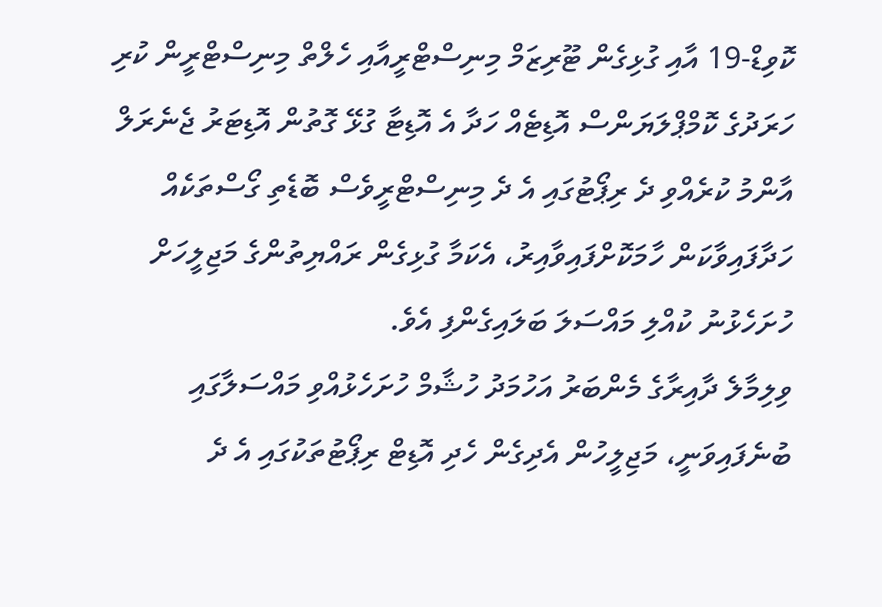ކޮވިޑް-19 އާއި ގުޅިގެން ޓޫރިޒަމް މިނިސްޓްރީއާއި ހެލްތް މިނިސްޓްރީން ކުރި ހަރަދުގެ ކޮމްޕްލަޔަންސް އޮޑިޓެއް ހަދާ އެ އޮޑިޓާ ގުޅޭ ގޮތުން އޮޑިޓަރު ޖެނެރަލް އާންމު ކުރެއްވި ދެ ރިޕޯޓުގައި އެ ދެ މިނިސްޓްރީވެސް ބޮޑެތި ގޯސްތަކެއް ހަދާފައިވާކަން ހާމަކޮށްފައިވާއިރު، އެކަމާ ގުޅިގެން ރައްޔިތުންގެ މަޖިލީހަށް ހުށަހެޅުނު ކުއްލި މައްސަލަ ބަލައިގެންފި އެވެ.
ވިލިމާލެ ދާއިރާގެ މެންބަރު އަހުމަދު ހުޝާމް ހުށަހެޅުއްވި މައްސަލާގައި ބުނެފައިވަނީ، މަޖިލީހުން އެދިގެން ހެދި އޮޑިޓް ރިޕޯޓުތަކުގައި އެ ދެ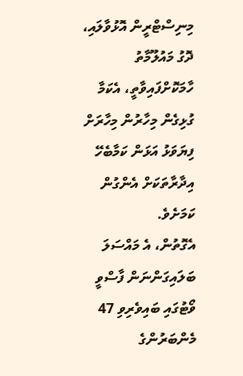މިނިސްޓްރީން އޮޅުވާލައި، ދޮގު މައުލޫމާތު ހާމަކޮށްފައިވާތީ، އެކަމާ ގުޅިގެން މިހާރުން މިހާރަށް ފިޔަވަޅު އަޅަން ކަމާބެހޭ އިދާރާތަކަށް އެންގުން ކަމަށެވެ.
އެގޮތުން، އެ މައްސަލަ ބަލައިގަންނަން ފާސްވީ ވޯޓުގައި ބައިވެރިވި 47 މެންބަރުންގެ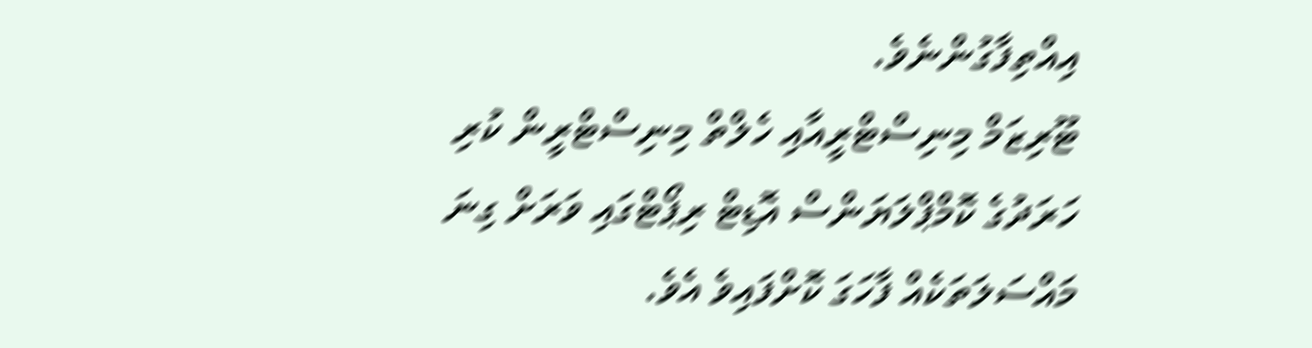އިއްތިފާގުންނެވެ.
ޓޫރިޒަމް މިނިސްޓްރީއާއި ހެލްތް މިނިސްޓްރީން ކުރި ހަރަދުގެ ކޮމްޕްލަޔަންސް އޮޑިޓް ރިޕޯޓްގައި ވަރަށް ގިނަ މައްސަލަތަކެއް ފާހަގަ ކޮށްފައިވެ އެވެ.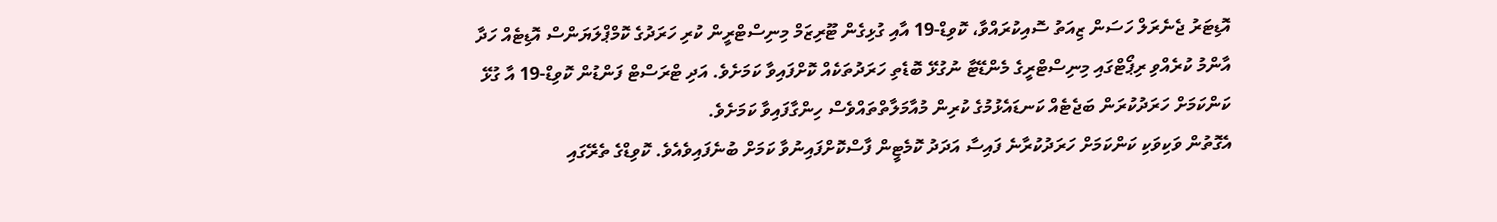އޮޑިޓަރު ޖެނެރަލް ހަސަން ޒިއަތު ސޮއިކުރައްވާ، ކޮވިޑް-19 އާއި ގުޅިގެން ޓޫރިޒަމް މިނިސްޓްރީން ކުރި ހަރަދުގެ ކޮމްޕްލަޔަންސް އޮޑިޓެއް ހަދާ އާންމު ކުރެއްވި ރިޕޯޓްގައި މިނިސްޓްރީގެ މެންޑޭޓާ ނުގުޅޭ ބޮޑެތި ހަރަދުތަކެއް ކޮށްފައިވާ ކަމަށެވެ. އަދި ޓްރަސްޓް ފަންޑުން ކޮވިޑް-19 އާ ގުޅޭ ކަންކަމަށް ހަރަދުކުރަން ބަޖެޓެއް ކަނޑައެޅުމުގެ ކުރިން މުއާމަލާތްތައްވެސް ހިންގާފައިވާ ކަމަށެވެ.
އެގޮތުން ވަކިވަކި ކަންކަމަށް ހަރަދުކުރާނެ ފައިސާ އަދަދު ކޮމެޓީން ފާސްކޮށްފައިނުވާ ކަމަށް ބުނެފައިވެއެވެ. ކޮވިޑްގެ ތެރޭގައި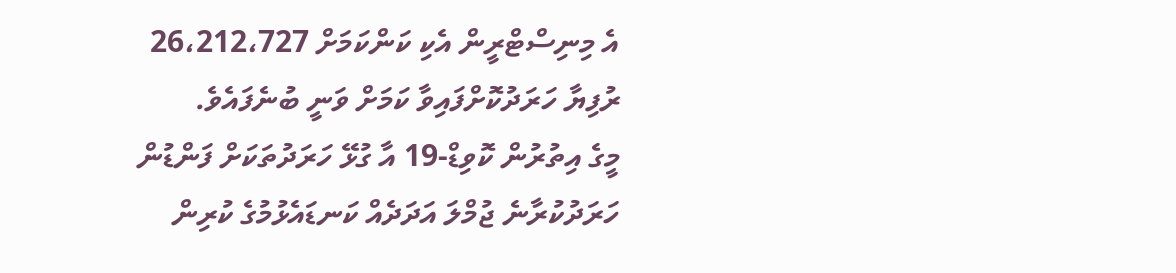އެ މިނިސްޓްރީން އެކި ކަންކަމަށް 26،212،727 ރުފިޔާ ހަރަދުކޮށްފައިވާ ކަމަށް ވަނީ ބުނެފައެވެ.
މީގެ އިތުރުން ކޮވިޑް-19 އާ ގުޅޭ ހަރަދުތަކަށް ފަންޑުން ހަރަދުކުރާނެ ޖުމްލަ އަދަދެއް ކަނޑައެޅުމުގެ ކުރިން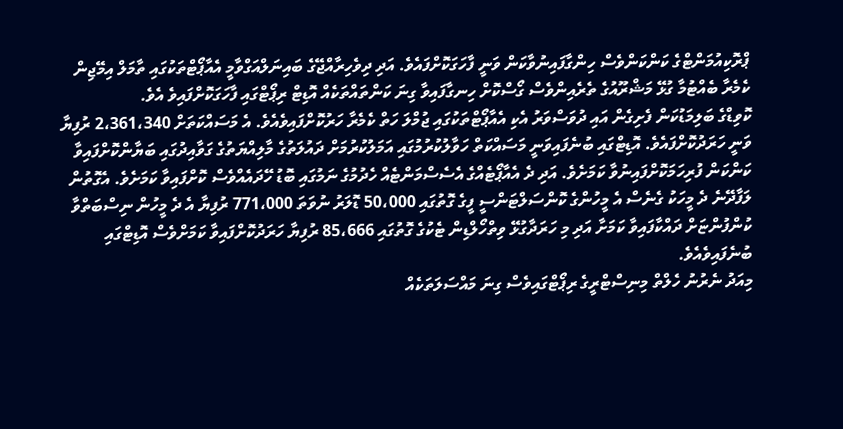ޕްރޮކިއުމަންޓްގެ ކަންކަންވެސް ހިންގާފައިނުވާކަން ވަނީ ފާހަގަކޮށްފައެވެ. އަދި ދިވެހިރާއްޖޭގެ ބައިނަލްއަގްވާމީ އެއާޕޯޓްތަކުގައި ތާމަލް އިމޭޖިން ކެމެރާ ބެއްޓުމާ ގުޅޭ މަޝްރޫއުގެ ތެރެއިންވެސް ގޯސްކޮށް ހިނގާފައިވާ ގިނަ ކަންތައްތަކެއް އޮޑިޓް ރިޕޯޓްގައި ފާހަގަކޮށްފައިވެ އެވެ.
ކޮވިޑްގެ ބަލިމަޑުކަން ފެށިގެން އައި ދުވަސްވަރު އެކި އެއާޕޯޓްތަކުގައި ޖުމްލަ ހަތް ކެމެރާ ހަރުކޮށްފައިވެއެވެ. އެ މަސައްކަތަށް 2،361،340 ރުފިޔާ ވަނީ ހަރަދުކޮށްފައެވެ. އޮޑިޓްގައި ބުނެފައިވަނީ މަސައްކަތް ހަވާލުކުރުމުގައި އަމަލުކުރުމަށް ދައުލަތުގެ މާލިއްޔަތުގެ ގަވާއިދުގައި ބަޔާންކޮށްފައިވާ ކަންކަން ފުރިހަމަކޮށްފައިނުވާ ކަމަށެވެ. އަދި ދެ އެއާޕޯޓެއްގެ އެސެސްމަންޓެއް ހެދުމުގެ ނަމުގައި ބޮޑު ހޭދައެއްވެސް ކޮށްފައިވާ ކަމަށެވެ. އެގޮތުން ލަފާދޭނެ ދެ މީހަކު ގެނެސް އެ މީހުންގެ ކޮންސަލްޓަންސީ ފީގެ ގޮތުގައި 50،000 ޑޮލަރު ނުވަތަ 771،000 ރުފިޔާ އެ ދެ މީހުން ނިސްބަތްވާ ކުންފުންޏަށް ދައްކާފައިވާ ކަމަށާ އަދި މި ހަރަދާގުޅޭ ވިތްހޯލްޑިން ޓެކުގެ ގޮތުގައި 85،666 ރުފިޔާ ހަރަދުކޮށްފައިވާ ކަމަށްވެސް އޮޑިޓްގައި ބުނެފައިވެއެވެ.
މިއަދު ނެރުނު ހެލްތް މިނިސްޓްރީގެ ރިޕޯޓްގައިވެސް ގިނަ މައްސަލަތަކެއް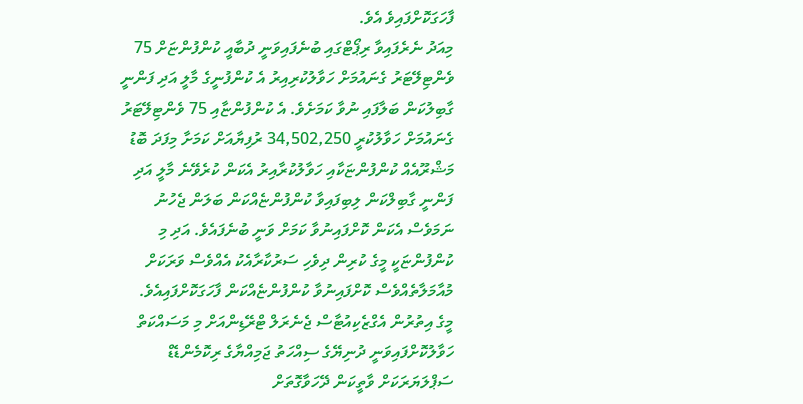ފާހަގަކޮށްފައިވެ އެވެ.
މިއަދު ނެރެފައިވާ ރިޕޯޓްގައި ބުނެފައިވަނީ ދުބާއީ ކުންފުންޏަށް 75 ވެންޓިލޭޓަރު ގެނައުމަށް ހަވާލުކުރިއިރު އެ ކުންފުނީގެ މާލީ އަދި ފަންނީ ގާބިލުކަން ބަލާފައި ނުވާ ކަމަށެވެ. އެ ކުންފުންޏާއި 75 ވެންޓިލޭޓަރު ގެނައުމަށް ހަވާލުކުރީ 34,502,250 ރުފިޔާއަށް ކަމަށާ މިފަދަ ބޮޑު މަޝްރޫއެއް ކުންފުންޏަކާއި ހަވާލުކުރާއިރު އެކަން ކުރެވޭނެ މާލީ އަދި ފަންނީ ގާބިލްކަން ލިބިފައިވާ ކުންފުންޏެއްކަން ބަލަން ޖެހުނު ނަމަވެސް އެކަން ކޮށްފައިނުވާ ކަމަށް ވަނީ ބުނެފައެވެ. އަދި މި ކުންފުންޏަކީ މީގެ ކުރިން ދިވެހި ސަރުކާރާއެކު އެއްވެސް ވަރަކަށް މުއާމަލާތެއްވެސް ކޮށްފައިނުވާ ކުންފުންޏެއްކަން ފާހަގަކޮށްފައިއެވެ.
މީގެ އިތުރުން އެގްޒެކިއުޓާސް ޖެނެރަލް ޓްރޭޑިންއަށް މި މަސައްކަތް ހަވާލުކޮށްފައިވަނީ ދުނިޔޭގެ ސިއްހަތު ޖަމިއްޔާގެ ރިކޮމެންޑެޑް ސަޕްލަޔަރަކަށް ވާތީކަން ދޭހަވާގޮތަށް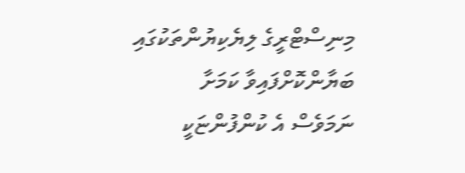މިނިސްޓްރީގެ ލިޔެކިޔުންތަކުގައި ބަޔާންކޮށްފައިވާ ކަމަށާ ނަމަވެސް އެ ކުންފުންޏަކީ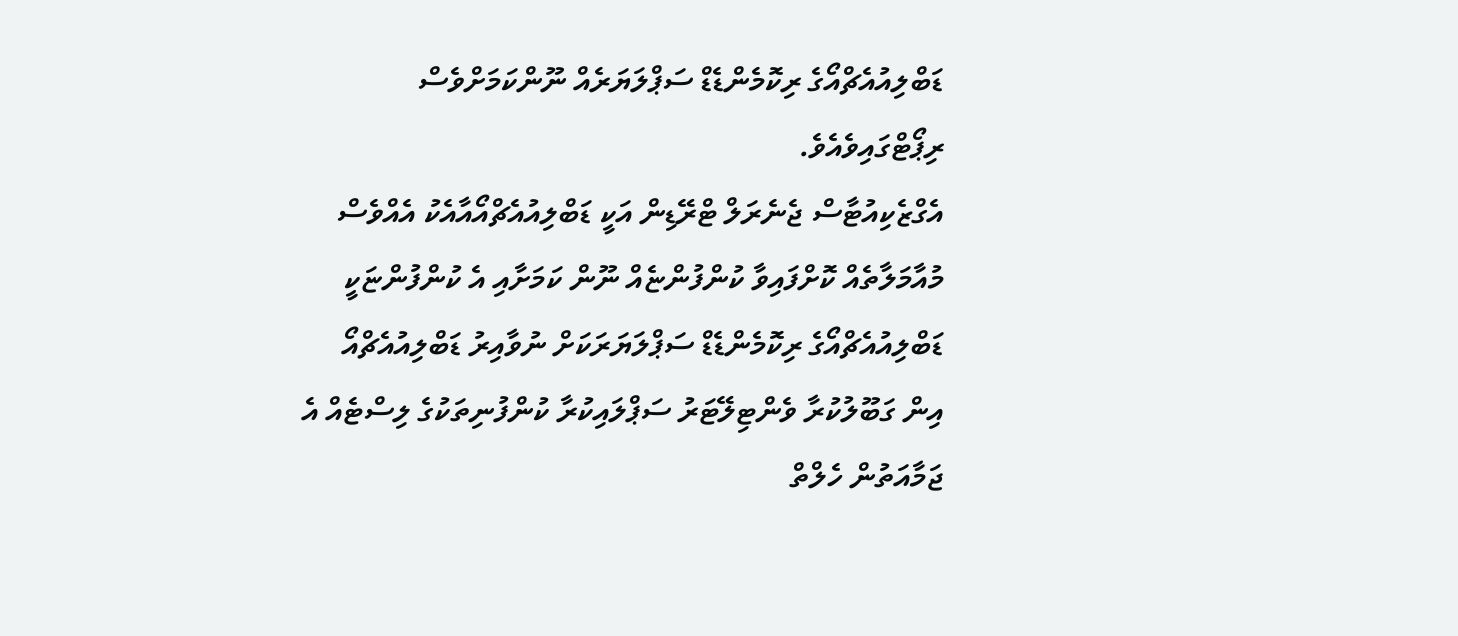ޑަބްލިއުއެޗްއޯގެ ރިކޮމެންޑެޑް ސަޕްލަޔަރެއް ނޫންކަމަށްވެސް ރިޕޯޓްގައިވެއެވެ.
އެގްޒެކިއުޓާސް ޖެނެރަލް ޓްރޭޑިން އަކީ ޑަބްލިއުއެޗްއޯއާއެކު އެއްވެސް މުއާމަލާތެއް ކޮށްފައިވާ ކުންފުންޏެއް ނޫން ކަމަށާއި އެ ކުންފުންޏަކީ ޑަބްލިއުއެޗްއޯގެ ރިކޮމެންޑެޑް ސަޕްލަޔަރަކަށް ނުވާއިރު ޑަބްލިއުއެޗްއޯ އިން ގަބޫލުކުރާ ވެންޓިލޭޓަރު ސަޕްލައިކުރާ ކުންފުނިތަކުގެ ލިސްޓެއް އެ ޖަމާއަތުން ހެލްތް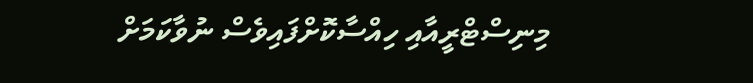މިނިސްޓްރީއާއި ހިއްސާކޮށްފައިވެސް ނުވާކަމަށް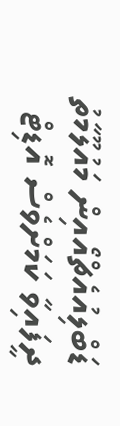ޑަބްލިއުއެޗްއޯއިން މައުލޫމާތު ދީފައިވާ ކަމަށްވެސް އޮޑިޓް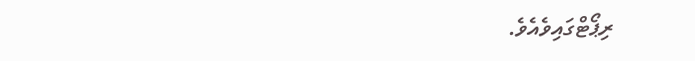ރިޕޯޓްގައިވެއެވެ.